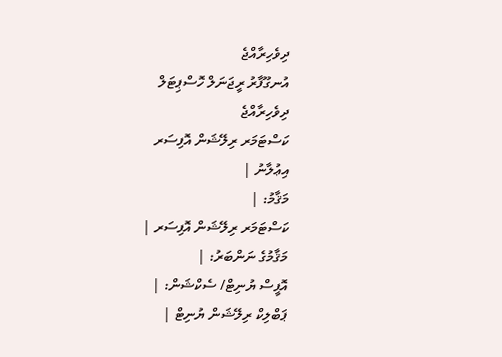ދިވެހިރާއްޖެ
އުނގޫފާރު ރީޖަނަލް ހޮސްޕިޓަލް
ދިވެހިރާއްޖެ
ކަސްޓަމަރ ރިލޭޝަން އޮފިސަރ
އިޢުލާނު |
މަޤާމު: |
ކަސްޓަމަރ ރިލޭޝަން އޮފިސަރ |
މަޤާމުގެ ނަންބަރު: |
އޮފީސް ޔުނިޓް/ ސެކްޝަން: |
ޕަބްލިކް ރިލޭޝަން ޔުނިޓް |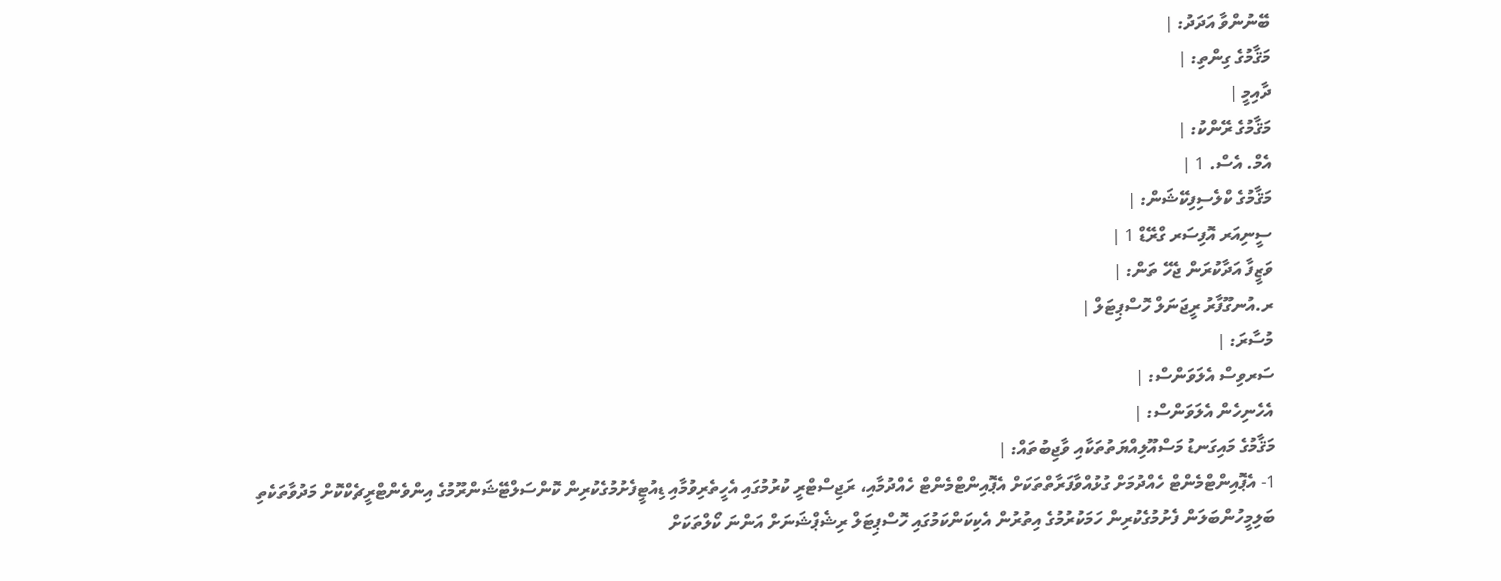ބޭނުންވާ އަދަދު: |
މަޤާމުގެ ގިންތި: |
ދާއިމީ |
މަޤާމުގެ ރޭންކު: |
އެމް. އެސް. 1 |
މަޤާމުގެ ކްލެސިފިކޭޝަން: |
ސީނިއަރ އޮފިސަރ ގްރޭޑް 1 |
ވަޒީފާ އަދާކުރަން ޖެހޭ ތަން: |
ރ.އުނގޫފާރު ރީޖަނަލް ހޮސްޕިޓަލް |
މުސާރަ: |
ސަރވިސް އެލަވަންސް: |
އެހެނިހެން އެލަވަންސް: |
މަޤާމުގެ މައިގަނޑު މަސްއޫލިއްޔަތުތަކާއި ވާޖިބުތައް: |
1- އެޕޮއިންޓްމެންޓް ހެއްދުމަށް ގުޅުއްވާފަރާތްތަކަށް އެޕޮއިންޓްމެންޓް ހެއްދުމާއި، ރަޖިސްޓްރީ ކުރުމުގައި އެހީތެރިވުމާއި ޑިއުޓީފެށުމުގެކުރިން ކޮންސަލްޓޭޝަންރޫމުގެ އިންވެންޓްރީޗެކްކޮށް މަދުވާތަކެތި ބަލިމީހުންބަލަން ފެށުމުގެކުރިން ހަމަކުރުމުގެ އިތުރުން އެކިކަންކަމުގައި ހޮސްޕިޓަލް ރިޝެޕްޝަނަށް އަންނަ ކޯލްތަކަށް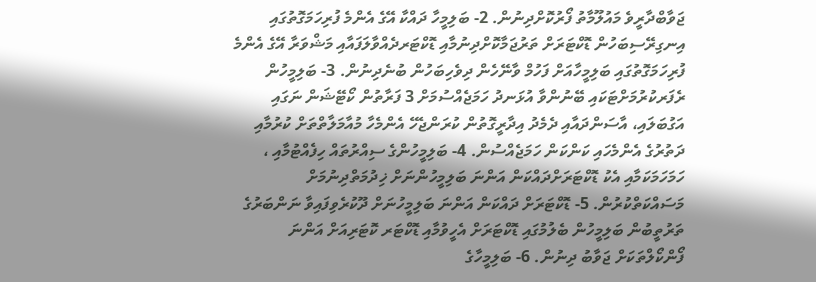ޖަވާބްދާރީވެ މައުލޫމާތު ފޯރުކޮށްދިނުން. 2- ބަލިމީހާ ދައްކާ އޭގެ އެންމެ ފުރިހަމަގޮތުގައި އިނގިރޭސިބަހުން ޑޮކްޓަރަށް ތަރުޖަމާކޮށްދިނުމާއި ޑޮކްޓަރދެއްވާލަފައާއި މަޝްވަރާ އޭގެ އެންމެ ފުރިހަމަގޮތުގައި ބަލިމީހާއަށް ފަހުމް ވާނޭހެން ދިވެހިބަހުން ބުނެދިނުން. 3- ބަލިމީހުން ރެފަރކުރުމަށްޓަކައި ބޭނުންވާ އުޅަނދު ހަމަޖެއްސުމަށް 3 ފަރާތުން ކޯޓޭޝަން ނަގައި އަގުބަލައި، އާސަންދައާއި ދެމެދު އިދާރީގޮތުން ކުރަންޖެހޭ އެންމެހާ މުއާމަލާތްތަށް ކުރުމާއި ދަތުރުގެ އެންމެހައި ކަންކަން ހަމަޖެއްސުން. 4- ބަލިމީހުންގެ ސިއްރުތައް ހިފެއްޓުމާއި ، ހަމަހަމަކަމާއި އެކު ޑޮކްޓަރަށްދައްކަން އަންނަ ބަލިމީހުންނަށް ޚިދުމަތްދިނުމަށް މަސައްކަތްކުރުން. 5- ޑޮކްޓަރަށް ދައްކަން އަންނަ ބަލިމީހުނަށް ދޫކުރެވިފައިވާ ނަންބަރުގެ ތަރުތީބުން ބަލިމީހުން ބެލުމުގައި ޑޮކްޓަރަށް އެހީވުމާއި ޑޮކްޓަރ ކޮޓަރިއަށް އަންނަ ފޯންކޯލްތަކަށް ޖަވާބު ދިނުން. 6- ބަލިމީހާގެ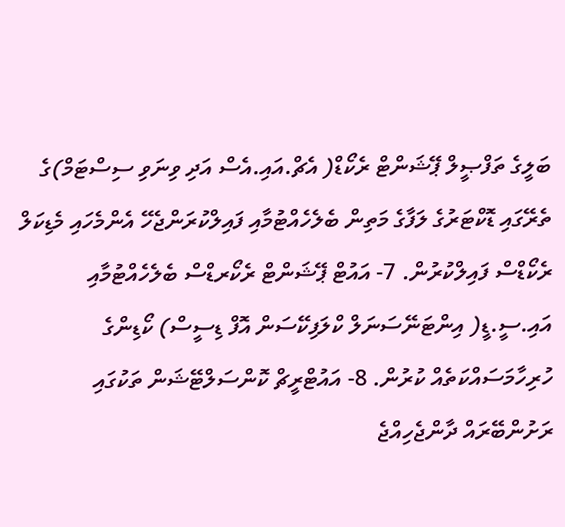ބަލީގެ ތަފްޞީލް ޕޭޝަންޓް ރެކޯޑް( އެޗް.އައި.އެސް އަދި ވިނަވި ސިސްޓަމް)ގެ ތެރޭގައި ޑޮކްޓަރުގެ ލަފާގެ މަތިން ބެލެހެއްޓުމާއި ފައިލްކުރަންޖެހޭ އެންމެހައި މެޑިކަލް ރެކޯޑްސް ފައިލްކުރުން. 7- އައުޓް ޕޭޝަންޓް ރެކޯރޑްސް ބެލެހެއްޓުމާއި އައި.ސީ.ޑީ( އިންޓަނޭސަނަލް ކްލަފިކޭސަން އޮފް ޑިސީސް) ކޯޑިންގެ ހުރިހާމަސައްކަތެއް ކުރުން. 8- އައުޓްރީޗް ކޮންސަލްޓޭޝަން ތަކުގައި ރަށުންބޭރައް ދާންޖެހިއްޖެ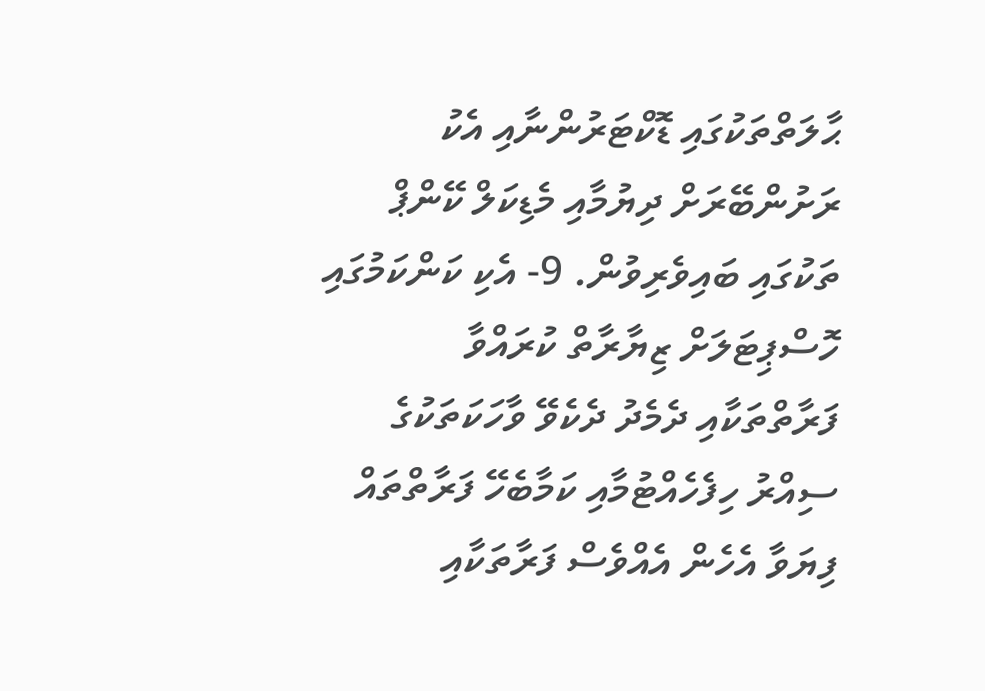ޙާލަތްތަކުގައި ޑޮކްޓަރުންނާއި އެކު ރަށުންބޭރަށް ދިޔުމާއި މެޑިކަލް ކޭންޕް ތަކުގައި ބައިވެރިވުން. 9- އެކި ކަންކަމުގައި ހޮސްޕިޓަލަށް ޒިޔާރާތް ކުރައްވާ ފަރާތްތަކާއި ދެމެދު ދެކެވޭ ވާހަކަތަކުގެ ސިއްރު ހިފެހެއްޓުމާއި ކަމާބެހޭ ފަރާތްތައް ފިޔަވާ އެހެން އެއްވެސް ފަރާތަކާއި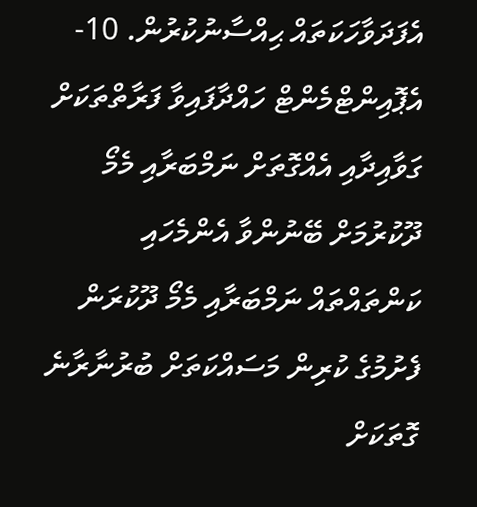އެފަދަވާހަކަތައް ޙިއްސާނުކުރުން. 10- އެޕޮއިންޓްމެންޓް ހައްދާފައިވާ ފަރާތްތަކަށް ގަވާއިދާއި އެއްގޮތަށް ނަމްބަރާއި މެމޯ ދޫކުރުމަށް ބޭނުންވާ އެންމެހައި ކަންތައްތައް ނަމްބަރާއި މެމޯ ދޫކުރަން ފެށުމުގެ ކުރިން މަސައްކަތަށް ބުރުނާރާނެ ގޮތަކަށް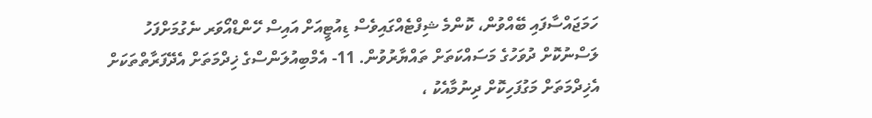ހަމަޖައްސާފައި ބޭއްވުން، ކޮންމެ ޝިފްޓެއްގައިވެސް ޑިއުޓީއަށް އައިސް ހޭންޑްއޯވަރ ނެގުމަށްފަހު ލަސްނުކޮށް ދުވަހުގެ މަސައްކަތަށް ތައްޔާރުވުން. 11- އެމްބިއުލަންސްގެ ޚިދްމަތަށް އެދޭފަރާތްތަކަށް އެޚިދްމަތަށް މަގުފަހިކޮށް ދިނުމާއެކު ،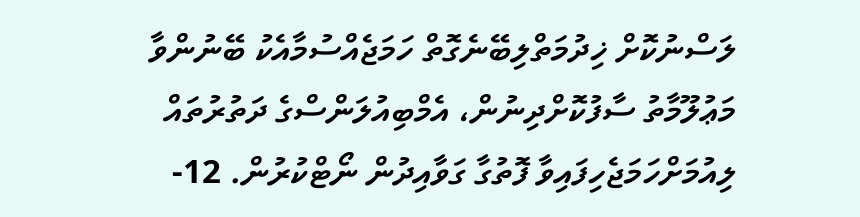ލަސްނުކޮށް ޚިދުމަތްލިބޭނެގޮތް ހަމަޖެއްސުމާއެކު ބޭނުންވާ މަޢުލޫމާތު ސާފުކޮށްދިނުން، އެމްބިއުލަންސްގެ ދަތުރުތައް ލިއުމަށްހަމަޖެހިފައިވާ ފޮތުގާ ގަވާއިދުން ނޯޓްކުރުން. 12-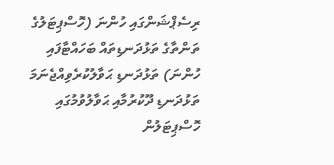ރިސެޕްޝަންގައި ހުންނަ (ހޮސްޕިޓަލުގެ ތަންތާގެ ތަޅުދަނޑިތައް ބަހައްޓާފައި ހުންނަ) ތަޅުދަނޑި ޙަވާލުކުރެވިއްޖެނަމަ ތަޅުދަނޑި ދޫކުރުމާއި ޙަވާލުވުމުގައި ހޮސްޕިޓަލުން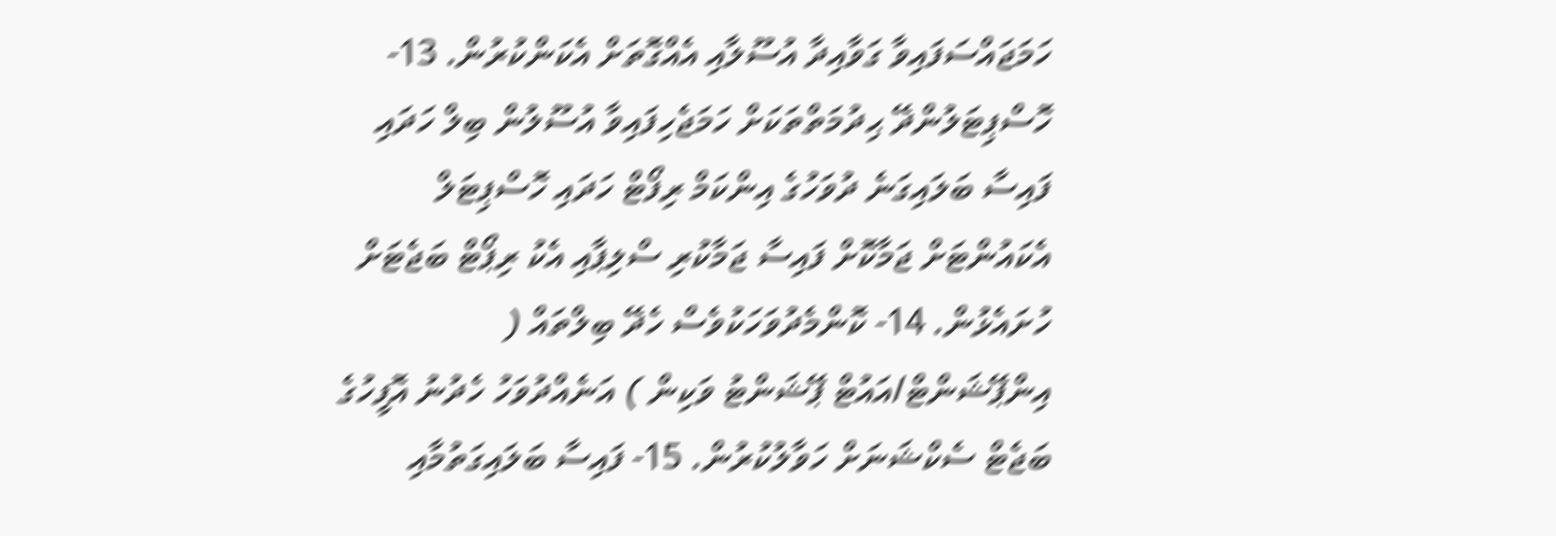ހަމަޖައްސަފައިވާ ގަވާއިދާ އުސޫލާއި އެއްގޮތަށް އެކަންކުރުން. 13- ހޮސްޕިޓަލުންދޭ ޙިދުމަތްތަކަށް ހަމަޖެހިފައިވާ އުސޫލުން ބިލް ހަދައި ފައިސާ ބަލައިގަނެ ދުވަހުގެ އިންކަމް ރިފޯޓް ހަދައި ހޮސްޕިޓަލް އެކައުންޓަށް ޖަމާކޮށް ފައިސާ ޖަމާކުރި ސްލިޕާއި އެކު ރިޕޯޓް ބަޖެޓަށް ހުށައެޅުން. 14- ކޮންމެދުވަހަކުވެސް ހެދޭ ބިލްތައް ( އިންޕޭޝަންޓް/އައުޓް ޕޭޝަންޓު ވަކިން ) އަނެއްދުވަހު ހެދުނު އޮފީހުގެ ބަޖެޓް ސެކްޝަނަށް ހަވާލުކުރުން. 15- ފައިސާ ބަލައިގަތުމާއި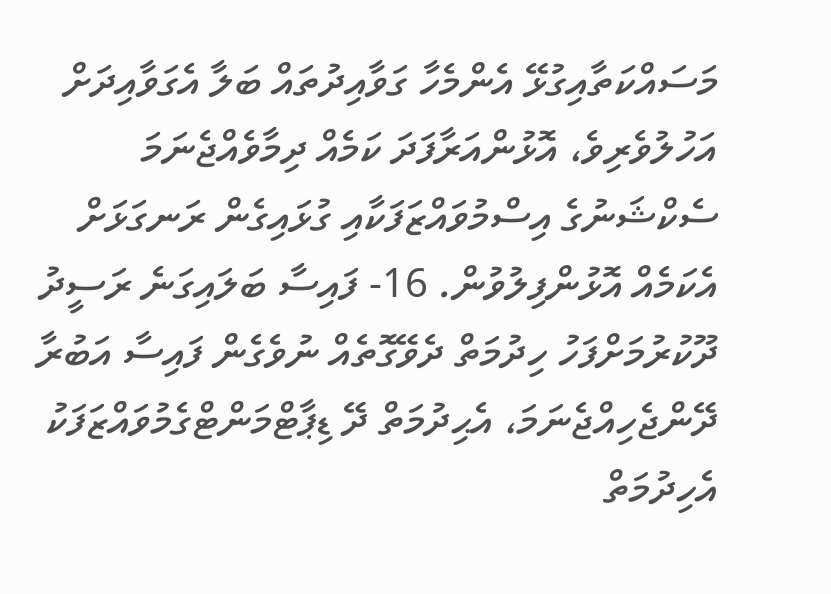މަސައްކަތާއިގުޅޭ އެންމެހާ ގަވާއިދުތައް ބަލާ އެގަވާއިދަށް އަހުލުވެރިވެ، އޮޅުންއަރާފަދަ ކަމެއް ދިމާވެއްޖެނަމަ ސެކްޝަނުގެ އިސްމުވައްޒަފަކާއި ގުޅައިގެން ރަނގަޅަށް އެކަމެއް އޮޅުންފިލުވުން. 16- ފައިސާ ބަލައިގަނެ ރަސީދު ދޫކުރުމަށްފަހު ހިދުމަތް ދެވޭގޮތެއް ނުވެގެން ފައިސާ އަބުރާ ދޭންޖެހިއްޖެނަމަ، އެޙިދުމަތް ދޭ ޑިޕާޓްމަންޓްގެމުވައްޒަފަކު އެހިދުމަތް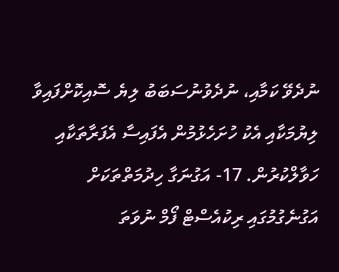ނުދެވޭ ކަމާއި، ނުދެވުނުސަބަބު ލިޔެ ސޮއިކޮށްފައިވާ ލިޔުމަކާއި އެކު ހުށަހެޅުމުން އެފައިސާ އެފަރާތަކާއި ހަވާލްކުރުން. 17- އަގުނަގާ ހިދުމަތްތަކަށް އަގުނެގުމުގައި ރިކުއެސްޓް ފޯމް ނުވަތަ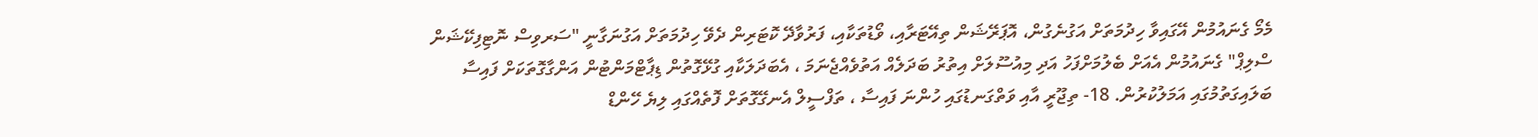މެމޯ ގެނައުމުން އޭގައިވާ ހިދުމަތަށް އަގުނެގުން، އޮޕަރޭޝަން ތިއޭޓަރާއި، ވޯޑުތަކާއި، ފަރުވާދޭ ކޮޓަރިން ދެވޭ ހިދުމަތަށް އަގުނަގާނީ "ސަރވިސް ނޮޓިފިކޭޝަން ސްލިޕް" ގެނައުމުން އެއަށް ބެލުމަށްފަހު އަދި މިއުސޫލަށް އިތުރު ބަދަލެއް އަތުވެއްޖެނަމަ ، އެބަދަލަކާއި ގުޅޭގޮތުން ޑިޕާޓްމަންޓުން އަންގާގޮތަކަށް ފައިސާ ބަލައިގަތުމުގައި އަމަލުކުރުން. 18- ތިޖޫރީ އާއި ވަތްގަނޑުގައި ހުންނަ ފައިސާ ، ތަފްސީލް އެނގޭގޮތަށް ފޮތެއްގައި ލިޔެ ހޭންޑް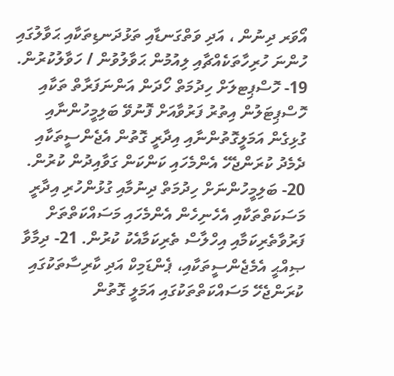އޯވަރ ދިނުން ، އަދި ވަތްގަނޑާއި ތަޅުދަނޑިތަކާއި ޙަވާލުގައި ހުންނަ ހުރިހާތަކެއްޗާއި ލިއުމުން ޙަވާލުވުން / ހަވާލުކުރުން. 19- ހޮސްޕިޓލަށް ހިދުމަތް ހޯދަން އަންނަފަރާތް ތަކާއި ހޮސްޕިޓަލުން އިތުރު ފަރުވާއަށް ފޮނުވޭ ބަލިމީހުންނާއި ގުޅިގެން އަމަލީގޮތުންނާއި އިދާރީ ގޮތުން އެޖެންސީތަކާއި ދެމެދު ކުރަންޖެހޭ އެންމެހައި ކަންކަން ގަވާއިދުން ކުރުން. 20- ބަލިމީހުންނަށް ހިދުމަތް ދިނުމާއި ގުޅުންހުރި އިދާރީ މަސަކަތްތަކާއި އެހެނިހެން އެންމެހައި މަސައްކަތްތަށް ފަރުވާތެރިކަމާއި އިހްލާސް ތެރިކަމާއެކު ކުރުން. 21- ދިމާވާ ޞިއްޙީ އެމެޖެންސީތަކާއި، ޕެންޑަމިކް އަދި ކާރިސާތަކުގައި ކުރަންޖެހޭ މަސައްކަތްތަކުގައި އަމަލީ ގޮތުން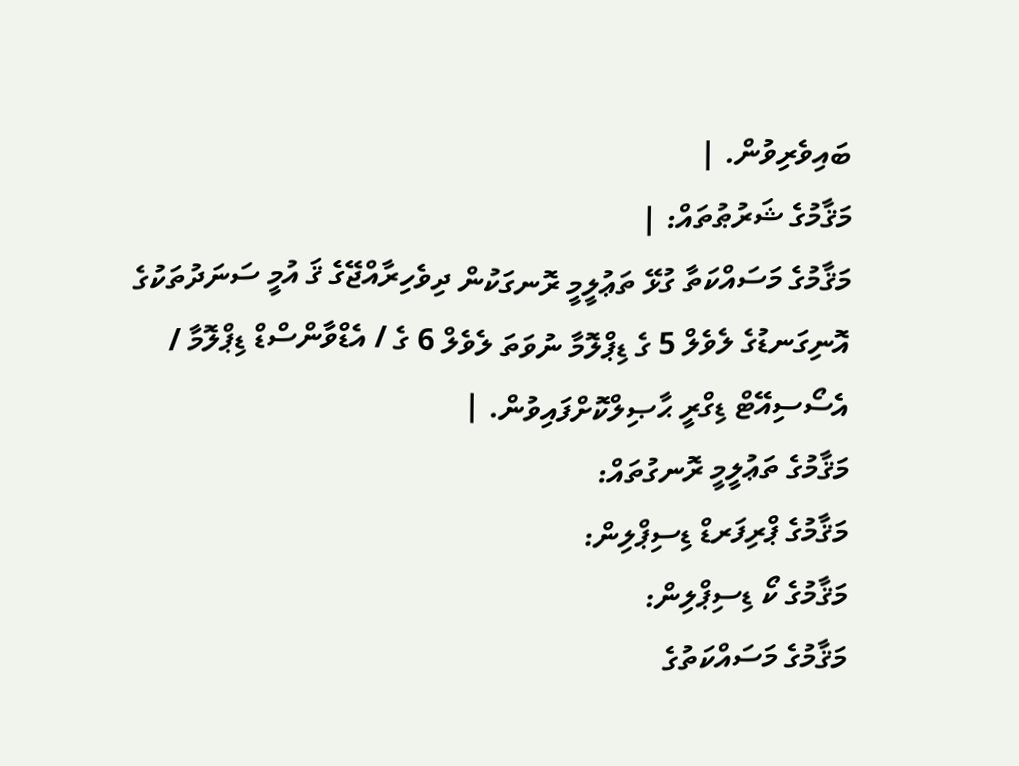ބައިވެރިވުން. |
މަޤާމުގެ ޝަރުޠުތައް: |
މަޤާމުގެ މަސައްކަތާ ގުޅޭ ތަޢުލީމީ ރޮނގަކުން ދިވެހިރާއްޖޭގެ ޤަ އުމީ ސަނަދުތަކުގެ އޮނިގަނޑުގެ ލެވެލް 5 ގެ ޑިޕްލޮމާ ނުވަތަ ލެވެލް 6 ގެ / އެޑްވާންސްޑް ޑިޕްލޮމާ / އެސޯސިއޭޓް ޑިގްރީ ޙާޞިލްކޮށްފައިވުން. |
މަޤާމުގެ ތަޢުލީމީ ރޮނގުތައް:
މަޤާމުގެ ޕްރިފަރޑް ޑިސިޕްލިން:
މަޤާމުގެ ކޯ ޑިސިޕްލިން:
މަޤާމުގެ މަސައްކަތުގެ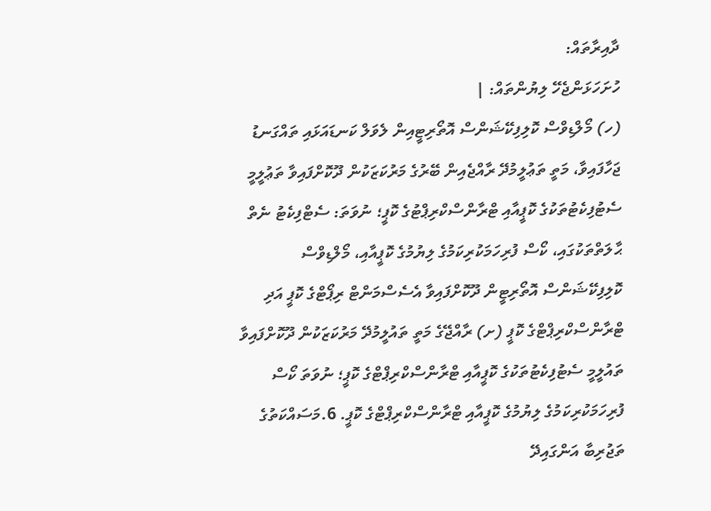ދާއިރާތައް:
ހުށަހަޅަންޖެހޭ ލިޔުންތައް: |
(ހ) މޯލްޑިވްސް ކޮލިފިކޭޝަންސް އޮތޯރިޓީއިން ލެވަލް ކަނޑައަޅައި ތައްގަނޑު ޖަހާފައިވާ، މަތީ ތަޢުލީމުދޭ ރާއްޖެއިން ބޭރުގެ މަރުކަޒަކުން ދޫކޮށްފައިވާ ތަޢުލީމީ ސެޓުފިކެޓުތަކުގެ ކޮޕީއާއި ޓްރާންސްކްރިޕްޓުގެ ކޮޕީ؛ ނުވަތަ: ސެޓްފިކެޓު ނެތް ޙާލަތްތަކުގައި، ކޯސް ފުރިހަމަކުރިކަމުގެ ލިޔުމުގެ ކޮޕީއާއި، މޯލްޑިވްސް ކޮލިފިކޭޝަންސް އޮތޯރިޓީން ދޫކޮށްފައިވާ އެސެސްމަންޓް ރިޕޯޓްގެ ކޮޕީ އަދި ޓްރާންސްކްރިޕްޓްގެ ކޮޕީ (ށ) ރާއްޖޭގެ މަތީ ތައުލީމުދޭ މަރުކަޒަކުން ދޫކޮށްފައިވާ ތައުލީމީ ސެޓުފިކެޓުތަކުގެ ކޮޕީއާއި ޓްރާންސްކްރިޕްޓްގެ ކޮޕީ؛ ނުވަތަ ކޯސް ފުރިހަމަކުރިކަމުގެ ލިޔުމުގެ ކޮޕީއާއި ޓްރާންސްކްރިޕްޓްގެ ކޮޕީ. 6.މަސައްކަތުގެ ތަޖުރިބާ އަންގައިދޭ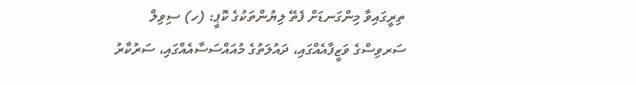ތިރީގައިވާ މިންގަނޑަށް ފެތޭ ލިޔުންތަކުގެ ކޮޕީ: (ހ) ސިވިލް ސަރވިސްގެ ވަޒީފާއެއްގައި، ދައުލަތުގެ މުއައްސަސާއެއްގައި، ސަރުކާރު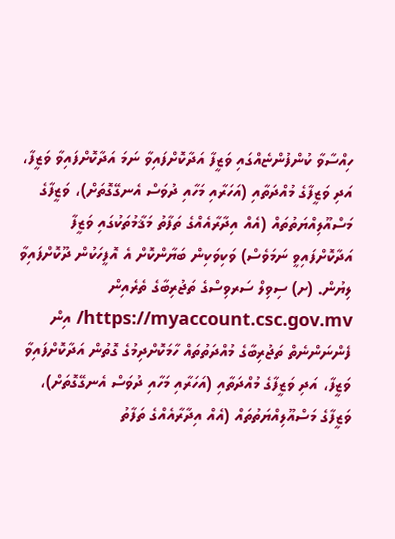ހިއްސާވާ ކުންފުންޏެއްގައި ވަޒީފާ އަދާކޮށްފައިވާ ނަމަ އަދާކޮށްފައިވާ ވަޒީފާ، އަދި ވަޒީފާގެ މުއްދަތާއި (އަހަރާއި މަހާއި ދުވަސް އެނގޭގޮތަށް)، ވަޒީފާގެ މަސްއޫލިއްޔަތުތައް (އެއް އިދާރާއެއްގެ ތަފާތު މަޤާމުތަކުގައި ވަޒީފާ އަދާކޮށްފައިވީ ނަމަވެސް) ވަކިވަކިން ބަޔާންކޮށް އެ އޮފީހަކުން ދޫކޮށްފައިވާ ލިޔުން. (ށ) ސިވިލް ސަރވިސްގެ ތަޖުރިބާގެ ތެރެއިން https://myaccount.csc.gov.mv/ އިން ފެންނަންނެތް ތަޖުރިބާގެ މުއްދަތުތައް ހާމަކޮށްދިމުގެ ގޮތުން އަދާކޮށްފައިވާ ވަޒީފާ، އަދި ވަޒީފާގެ މުއްދަތާއި (އަހަރާއި މަހާއި ދުވަސް އެނގޭގޮތަށް)، ވަޒީފާގެ މަސްއޫލިއްޔަތުތައް (އެއް އިދާރާއެއްގެ ތަފާތު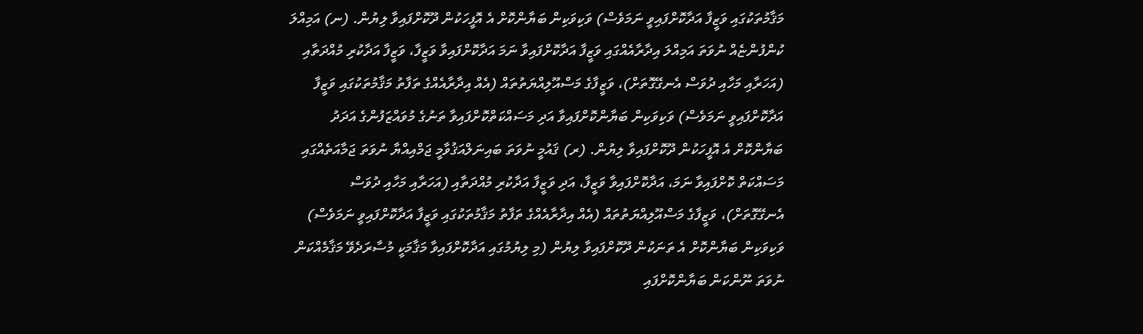މަޤާމުތަކުގައި ވަޒީފާ އަދާކޮށްފައިވީ ނަމަވެސް) ވަކިވަކިން ބަޔާންކޮށް އެ އޮފީހަކުން ދޫކޮށްފައިވާ ލިޔުން. (ނ) އަމިއްލަ ކުންފުންޏެއް ނުވަތަ އަމިއްލަ އިދާރާއެއްގައި ވަޒީފާ އަދާކޮށްފައިވާ ނަމަ އަދާކޮށްފައިވާ ވަޒީފާ، ވަޒީފާ އަދާކުރި މުއްދަތާއި (އަހަރާއި މަހާއި ދުވަސް އެނގޭގޮތަށް)، ވަޒީފާގެ މަސްއޫލިއްޔަތުތައް (އެއް އިދާރާއެއްގެ ތަފާތު މަޤާމުތަކުގައި ވަޒީފާ އަދާކޮށްފައިވީ ނަމަވެސް) ވަކިވަކިން ބަޔާންކޮށްފައިވާ އަދި މަސައްކަތްކޮށްފައިވާ ތަނުގެ މުވައްޒަފުންގެ އަދަދު ބަޔާންކޮށް އެ އޮފީހަކުން ދޫކޮށްފައިވާ ލިޔުން. (ރ) ޤައުމީ ނުވަތަ ބައިނަލްއަޤުވާމީ ޖަމްއިއްޔާ ނުވަތަ ޖަމާއަތެއްގައި މަސައްކަތް ކޮށްފައިވާ ނަމަ، އަދާކޮށްފައިވާ ވަޒީފާ، އަދި ވަޒީފާ އަދާކުރި މުއްދަތާއި (އަހަރާއި މަހާއި ދުވަސް އެނގޭގޮތަށް)، ވަޒީފާގެ މަސްއޫލިއްޔަތުތައް (އެއް އިދާރާއެއްގެ ތަފާތު މަޤާމުތަކުގައި ވަޒީފާ އަދާކޮށްފައިވީ ނަމަވެސް) ވަކިވަކިން ބަޔާންކޮށް އެ ތަނަކުން ދޫކޮށްފައިވާ ލިޔުން (މި ލިޔުމުގައި އަދާކޮށްފައިވާ މަޤާމަކީ މުސާރަދެވޭ މަޤާމެއްކަން ނުވަތަ ނޫންކަން ބަޔާންކޮށްފައި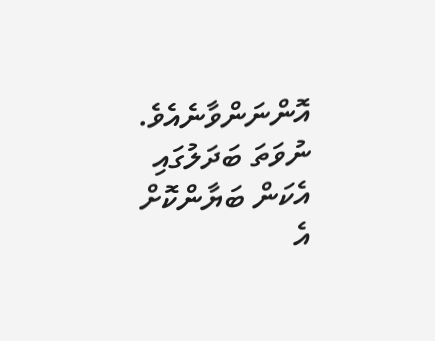އޮންނަންވާނެއެވެ. ނުވަތަ ބަދަލުގައި އެކަން ބަޔާންކޮށް އެ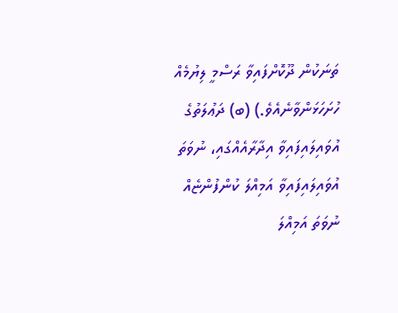ތަނަކުން ދޫކޮށްފައިވާ ރަސްމީ ލިޔުމެއް ހުށަހަޅަންވާނެއެވެ.) (ބ) ދަޢުލަތުގެ އުވައިލައިފައިވާ އިދާރާއެއްގައި، ނުވަތަ އުވައިލައިފައިވާ އަމިއްލަ ކުންފުންޏެއް ނުވަތަ އަމިއްލަ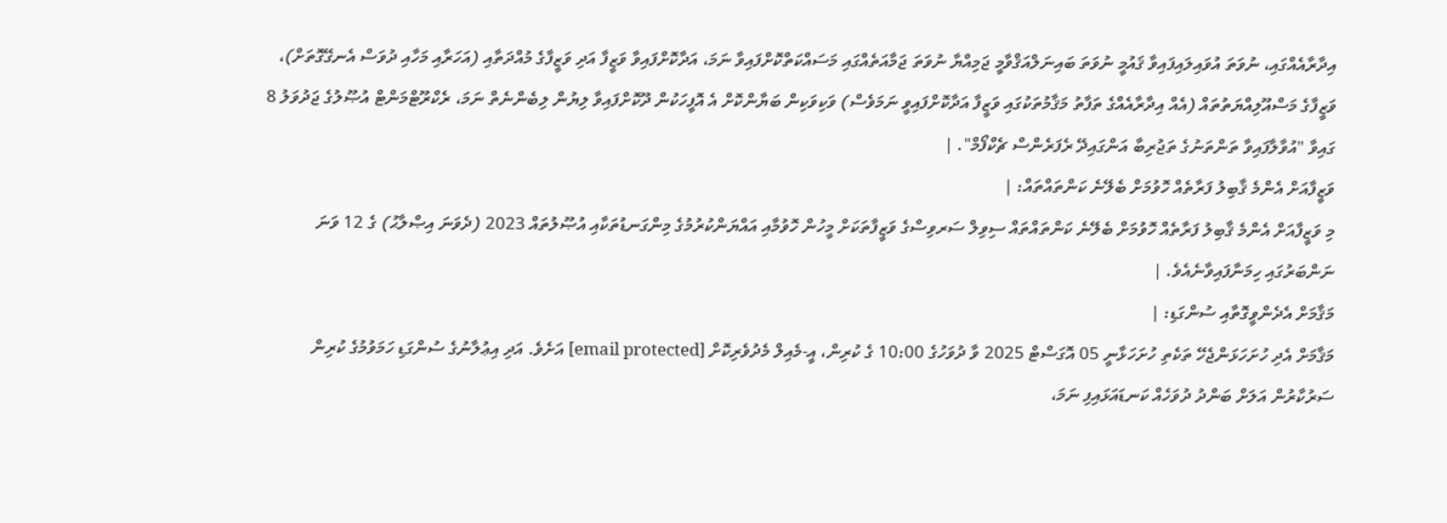އިދާރާއެއްގައި، ނުވަތަ އުވައިލައިފައިވާ ޤައުމީ ނުވަތަ ބައިނަލްއަޤްވާމީ ޖަމިއްޔާ ނުވަތަ ޖަމާއަތެއްގައި މަސައްކަތްކޮށްފައިވާ ނަމަ، އަދާކޮށްފައިވާ ވަޒީފާ އަދި ވަޒީފާގެ މުއްދަތާއި (އަހަރާއި މަހާއި ދުވަސް އެނގޭގޮތަށް)، ވަޒީފާގެ މަސްއޫލިއްޔަތުތައް (އެއް އިދާރާއެއްގެ ތަފާތު މަޤާމުތަކުގައި ވަޒީފާ އަދާކޮށްފައިވީ ނަމަވެސް) ވަކިވަކިން ބަޔާންކޮށް އެ އޮފީހަކުން ދޫކޮށްފައިވާ ލިޔުން ލިބެންނެތް ނަމަ، ރެކްރޫޓްމަންޓް އުޞޫލުގެ ޖަދުވަލު 8 ގައިވާ "އުވާލާފައިވާ ތަންތަނުގެ ތަޖުރިބާ އަންގައިދޭ ރެފަރެންސް ޗެކްފޯމް". |
ވަޒީފާއަށް އެންމެ ޤާބިލު ފަރާތެއް ހޮވުމަށް ބެލޭނެ ކަންތައްތައް: |
މި ވަޒީފާއަށް އެންމެ ޤާބިލު ފަރާތެއް ހޮވުމަށް ބެލޭނެ ކަންތައްތައް ސިވިލް ސަރވިސްގެ ވަޒީފާތަކަށް މީހުން ހޮވުމާއި އައްޔަންކުރުމުގެ މިންގަނޑުތަކާއި އުޞޫލުތައް 2023 (ދެވަނަ އިޞްލާޙު) ގެ 12 ވަނަ ނަންބަރުގައި ހިމަނާފައިވާނެއެވެ. |
މަޤާމަށް އެދެންވީގޮތާއި ސުންގަޑި: |
މަޤާމަށް އެދި ހުށަހަޅަންޖެހޭ ތަކެތި ހުށަހަޅާނީ 05 އޮގަސްޓް 2025 ވާ ދުވަހުގެ 10:00 ގެ ކުރިން، އީ-މެއިލް މެދުވެރިކޮށް [email protected] އަށެވެ. އަދި އިޢުލާނުގެ ސުންގަޑި ހަމަވުމުގެ ކުރިން ސަރުކާރުން އަލަށް ބަންދު ދުވަހެއް ކަނޑައަޅައިފި ނަމަ،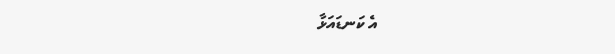އެ ކަނޑައަޅާ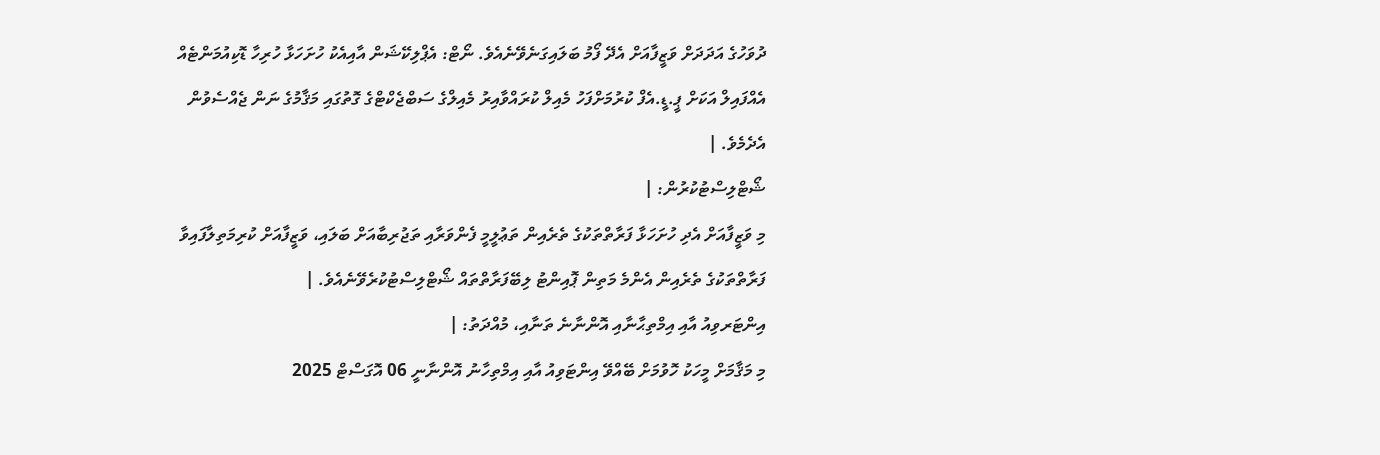ދުވަހުގެ އަދަދަށް ވަޒީފާއަށް އެދޭ ފޯމު ބަލައިގަނެވޭނެއެވެ. ނޯޓް: އެޕްލިކޭޝަން އާއިއެކު ހުށަހަޅާ ހުރިހާ ޑޮކިއުމަންޓެއް އެއްފައިލް އަކަށް ޕީ.ޑީ.އެފް ކުރުމަށްފަހު މެއިލް ކުރައްވާއިރު މެއިލްގެ ސަބްޖެކްޓްގެ ގޮތުގައި މަޤާމުގެ ނަން ޖެއްސެވުން އެދެމެވެ. |
ޝޯޓްލިސްޓުކުރުން: |
މި ވަޒީފާއަށް އެދި ހުށަހަޅާ ފަރާތްތަކުގެ ތެރެއިން ތަޢުލީމީ ފެންވަރާއި ތަޖުރިބާއަށް ބަލައި، ވަޒީފާއަށް ކުރިމަތިލާފައިވާ ފަރާތްތަކުގެ ތެރެއިން އެންމެ މަތިން ޕޮއިންޓު ލިބޭފަރާތްތައް ޝޯޓްލިސްޓުކުރެވޭނެއެވެ. |
އިންޓަރވިއު އާއި އިމްތިޙާނާއި އޮންނާނެ ތަނާއި، މުއްދަތު: |
މި މަޤާމަށް މީހަކު ހޮވުމަށް ބޭއްވޭ އިންޓަވިއު އާއި އިމްތިހާނު އޮންނާނީ 06 އޮގަސްޓް 2025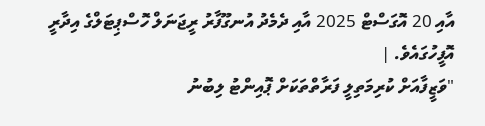އާއި 20 އޮގަސްޓް 2025 އާއި ދެމެދު އުނގޫފާރު ރީޖަނަލް ހޮސްޕިޓަލްގެ އިދާރީ އޮފީހުގައެވެ. |
"ވަޒީފާއަށް ކުރިމަތިލީ ފަރާތްތަކަށް ޕޮއިންޓު ލިބުނު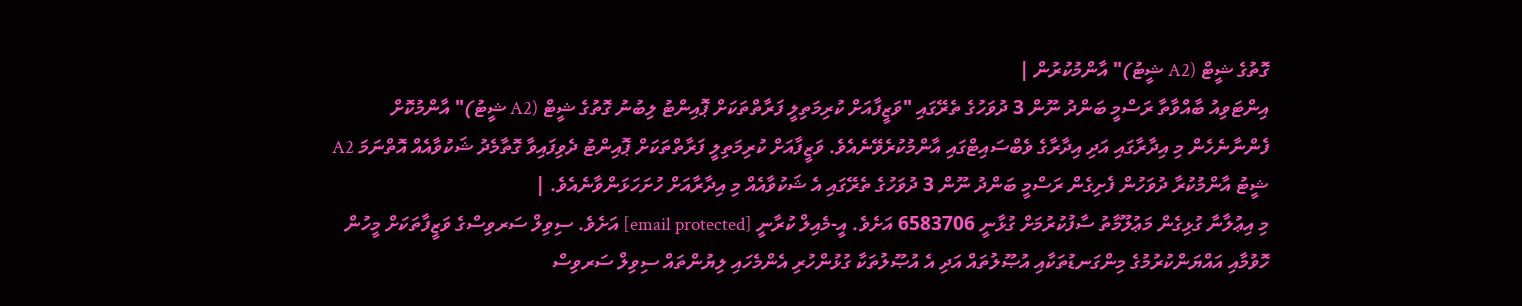ގޮތުގެ ޝީޓް (A2 ޝީޓު)" އާންމުކުރުން |
އިންޓަވިއު ބާއްވާތާ ރަސްމީ ބަންދު ނޫން 3 ދުވަހުގެ ތެރޭގައި "ވަޒީފާއަށް ކުރިމަތިލީ ފަރާތްތަކަށް ޕޮއިންޓު ލިބުނު ގޮތުގެ ޝީޓް (A2 ޝީޓު)" އާންމުކޮށް ފެންނާނެހެން މި އިދާރާގައި އަދި އިދާރާގެ ވެބްސައިޓްގައި އާންމުކުރެވޭނެއެވެ. ވަޒީފާއަށް ކުރިމަތިލީ ފަރާތްތަކަށް ޕޮއިންޓު ދެވިފައިވާ ގޮތާމެދު ޝަކުވާއެއް އޮތްނަމަ A2 ޝީޓު އާންމުކުރާ ދުވަހުން ފެށިގެން ރަސްމީ ބަންދު ނޫން 3 ދުވަހުގެ ތެރޭގައި އެ ޝަކުވާއެއް މި އިދާރާއަށް ހުށަހަޅަންވާނެއެވެ. |
މި އިޢުލާނާ ގުޅިގެން މަޢުލޫމާތު ސާފުކުރުމަށް ގުޅާނީ 6583706 އަށެވެ. އީ-މެއިލް ކުރާނީ [email protected] އަށެވެ. ސިވިލް ސަރވިސްގެ ވަޒީފާތަކަށް މީހުން ހޮވުމާއި އައްޔަންކުރުމުގެ މިންގަނޑުތަކާއި އުޞޫލުތައް އަދި އެ އުޞޫލުތަކާ ގުޅުންހުރި އެންމެހައި ލިޔުންތައް ސިވިލް ސަރވިސް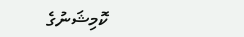ކޮމިޝަނުގެ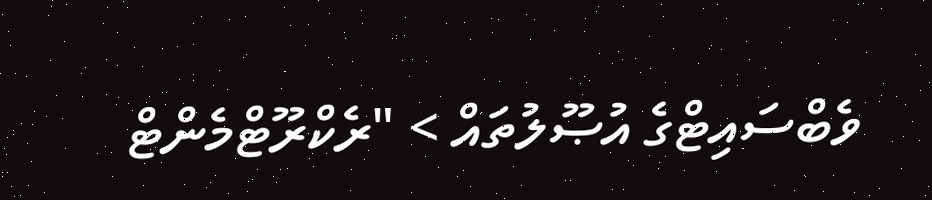ވެބްސައިޓްގެ އުޞޫލުތައް > "ރެކްރޫޓްމެންޓް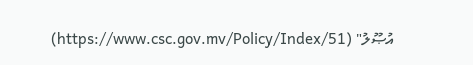އުޞޫލު" (https://www.csc.gov.mv/Policy/Index/51)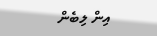އިން ލިބެން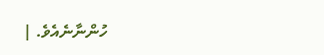ހުންނާނެއެވެ. |